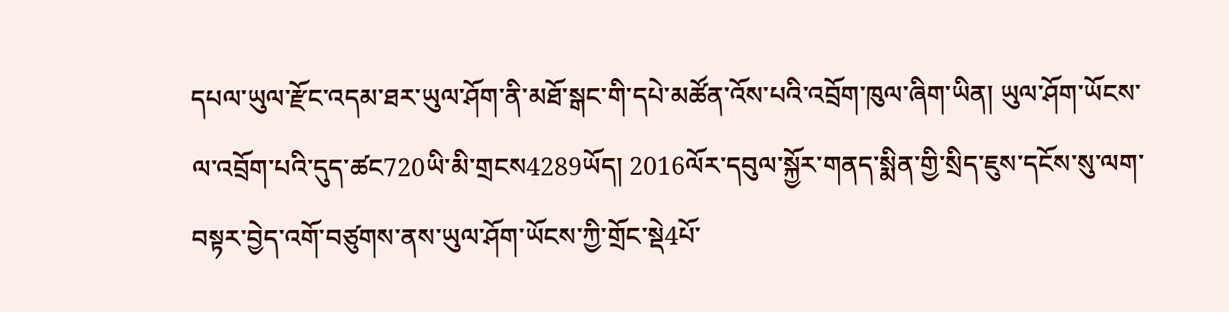དཔལ་ཡུལ་རྫོང་འདམ་ཐར་ཡུལ་ཤོག་ནི་མཐོ་སྒང་གི་དཔེ་མཚོན་འོས་པའི་འབྲོག་ཁུལ་ཞིག་ཡིན། ཡུལ་ཤོག་ཡོངས་ལ་འབྲོག་པའི་དུད་ཚང720ཡི་མི་གྲངས4289ཡོད། 2016ལོར་དབུལ་སྐྱོར་གནད་སྨིན་གྱི་སྲིད་ཇུས་དངོས་སུ་ལག་བསྟར་བྱེད་འགོ་བཙུགས་ནས་ཡུལ་ཤོག་ཡོངས་ཀྱི་གྲོང་སྡེ4པོ་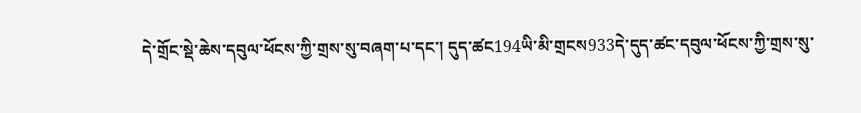དེ་གྲོང་སྡེ་ཆེས་དབུལ་ཕོངས་ཀྱི་གྲས་སུ་བཞག་པ་དང་། དུད་ཚང194ཡི་མི་གྲངས933དེ་དུད་ཚང་དབུལ་ཕོངས་ཀྱི་གྲས་སུ་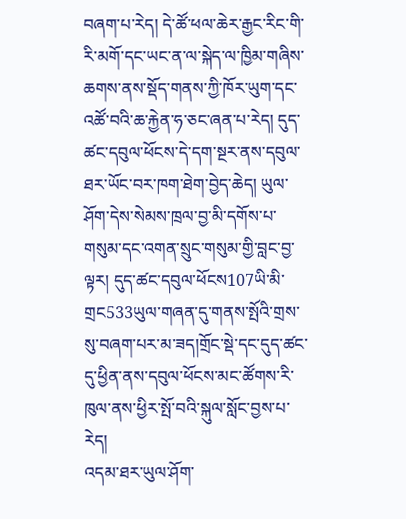བཞག་པ་རེད། དེ་ཚོ་ཕལ་ཆེར་རྒྱང་རིང་གི་རི་མགོ་དང་ཡང་ན་ལ་སྐེད་ལ་ཁྱིམ་གཞིས་ཆགས་ནས་སྡོད་གནས་ཀྱི་ཁོར་ཡུག་དང་འཚོ་བའི་ཆ་རྐྱེན་ཧ་ཅང་ཞན་པ་རེད། དུད་ཚང་དབུལ་ཕོངས་དེ་དག་སྔར་ནས་དབུལ་ཐར་ཡོང་བར་ཁག་ཐེག་བྱེད་ཆེད། ཡུལ་ཤོག་དེས་སེམས་ཁྲལ་བྱ་མི་དགོས་པ་གསུམ་དང་འགན་སྲུང་གསུམ་གྱི་བླང་བྱ་ལྟར། དུད་ཚང་དབུལ་ཕོངས107ཡི་མི་གྲང533ཡུལ་གཞན་དུ་གནས་སྤོའི་གྲས་སུ་བཞག་པར་མ་ཟད།གྲོང་སྡེ་དང་དུད་ཚང་དུ་ཕྱིན་ནས་དབུལ་ཕོངས་མང་ཚོགས་རི་ཁུལ་ནས་ཕྱིར་སྤོ་བའི་སྐུལ་སློང་བྱས་པ་རེད།
འདམ་ཐར་ཡུལ་ཤོག་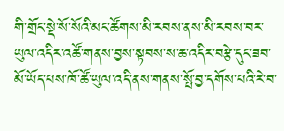གི་གྲོང་སྡེ་སོ་སོའི་མང་ཚོགས་མི་རབས་ནས་མི་རབས་བར་ཡུལ་འདིར་འཚོ་གནས་བྱས་སྟབས་ས་ཆ་འདིར་བརྩེ་དུང་ཟབ་མོ་ཡོད་པས་ཁོ་ཚོ་ཡུལ་འདི་ནས་གནས་སྤོ་བྱ་དགོས་པའི་རེ་བ་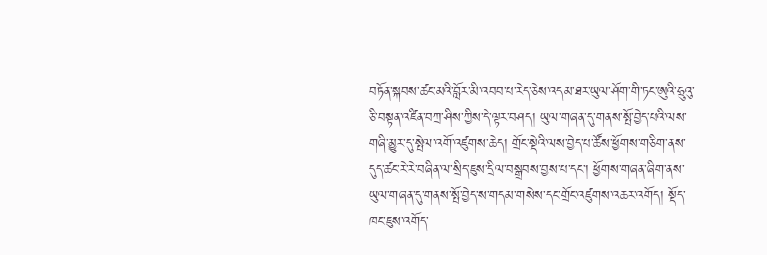བཏོན་སྐབས་ཚང་མའི་བློར་མི་འབབ་པ་རེད་ཅེས་འདམ་ཐར་ཡུལ་ཤོག་གི་ཏང་ཨུའི་ཧྲུའུ་ཅི་བསྟན་འཛིན་བཀྲ་ཤིས་ཀྱིས་དེ་ལྟར་བཤད། ཡུལ་གཞན་དུ་གནས་སྤོ་བྱེད་པའི་ལས་གཞི་མྱུར་དུ་སྤེལ་འགོ་འཛུགས་ཆེད། གྲོང་སྡེའི་ལས་བྱེད་པ་ཚོས་ཕྱོགས་གཅིག་ནས་དུད་ཚང་རེ་རེ་བཞིན་ལ་སྲིད་ཇུས་དྲིལ་བསྒྲབས་བྱས་པ་དང་། ཕྱོགས་གཞན་ཞིག་ནས་ཡུལ་གཞན་དུ་གནས་སྤོ་བྱེད་ས་གདམ་གསེས་དང་གྲོང་འཛུགས་འཆར་འགོད། སྡོད་ཁང་ཇུས་འགོད་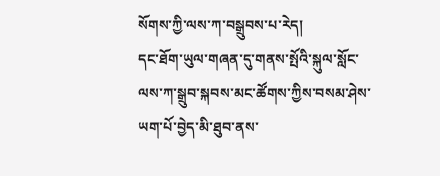སོགས་ཀྱི་ལས་ཀ་བསྒྲུབས་པ་རེད།
དང་ཐོག་ཡུལ་གཞན་དུ་གནས་སྤོའི་སྐུལ་སློང་ལས་ཀ་སྒྲུབ་སྐབས་མང་ཚོགས་ཀྱིས་བསམ་ཤེས་ཡག་པོ་བྱེད་མི་ཐུབ་ནས་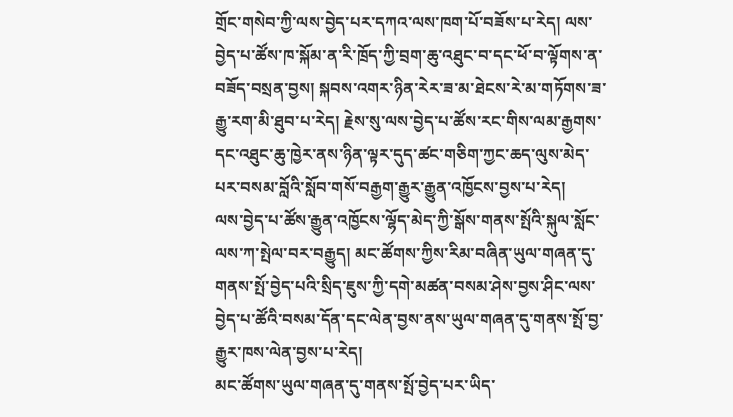གྲོང་གསེབ་ཀྱི་ལས་བྱེད་པར་དཀའ་ལས་ཁག་པོ་བཟོས་པ་རེད། ལས་བྱེད་པ་ཚོས་ཁ་སྐོམ་ན་རི་ཁྲོད་ཀྱི་བྲག་ཆུ་འཐུང་བ་དང་ཕོ་བ་ལྟོགས་ན་བཟོད་བསྲན་བྱས། སྐབས་འགར་ཉིན་རེར་ཟ་མ་ཐེངས་རེ་མ་གཏོགས་ཟ་རྒྱུ་རག་མི་ཐུབ་པ་རེད། རྗེས་སུ་ལས་བྱེད་པ་ཚོས་རང་གིས་ལམ་རྒྱགས་དང་འཐུང་ཆུ་ཁྱེར་ནས་ཉིན་ལྟར་དུད་ཚང་གཅིག་ཀྱང་ཆད་ལུས་མེད་པར་བསམ་བློའི་སློབ་གསོ་བརྒྱག་རྒྱུར་རྒྱུན་འཁྱོངས་བྱས་པ་རེད།
ལས་བྱེད་པ་ཚོས་རྒྱུན་འཁྱོངས་ལྷོད་མེད་ཀྱི་སྒོས་གནས་སྤོའི་སྐུལ་སློང་ལས་ཀ་སྤེལ་བར་བརྒྱུད། མང་ཚོགས་ཀྱིས་རིམ་བཞིན་ཡུལ་གཞན་དུ་གནས་སྤོ་བྱེད་པའི་སྲིད་ཇུས་ཀྱི་དགེ་མཚན་བསམ་ཤེས་བྱས་ཤིང་ལས་བྱེད་པ་ཚོའི་བསམ་དོན་དང་ལེན་བྱས་ནས་ཡུལ་གཞན་དུ་གནས་སྤོ་བྱ་རྒྱུར་ཁས་ལེན་བྱས་པ་རེད།
མང་ཚོགས་ཡུལ་གཞན་དུ་གནས་སྤོ་བྱེད་པར་ཡིད་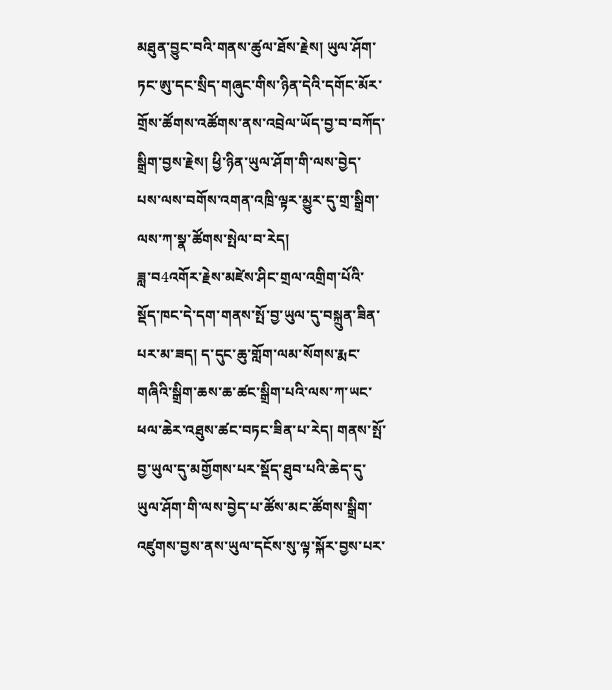མཐུན་བྱུང་བའི་གནས་ཚུལ་ཐོས་རྗེས། ཡུལ་ཤོག་ཏང་ཨུ་དང་སྲིད་གཞུང་གིས་ཉིན་དེའི་དགོང་མོར་གྲོས་ཚོགས་འཚོགས་ནས་འབྲེལ་ཡོད་བྱ་བ་བཀོད་སྒྲིག་བྱས་རྗེས། ཕྱི་ཉིན་ཡུལ་ཤོག་གི་ལས་བྱེད་པས་ལས་བགོས་འགན་འཁྲི་ལྟར་མྱུར་དུ་གྲ་སྒྲིག་ལས་ཀ་སྣ་ཚོགས་སྤེལ་བ་རེད།
ཟླ་བ4འགོར་རྗེས་མཛེས་ཤིང་གྲལ་འགྲིག་པོའི་སྡོད་ཁང་དེ་དག་གནས་སྤོ་བྱ་ཡུལ་དུ་བསྐྲུན་ཟིན་པར་མ་ཟད། ད་དུང་ཆུ་གློག་ལམ་སོགས་རྨང་གཞིའི་སྒྲིག་ཆས་ཆ་ཚང་སྒྲིག་པའི་ལས་ཀ་ཡང་ཕལ་ཆེར་འཐུས་ཚང་བཏང་ཟིན་པ་རེད། གནས་སྤོ་བྱ་ཡུལ་དུ་མགྱོགས་པར་སྡོད་ཐུབ་པའི་ཆེད་དུ་ཡུལ་ཤོག་གི་ལས་བྱེད་པ་ཚོས་མང་ཚོགས་སྒྲིག་འཛུགས་བྱས་ནས་ཡུལ་དངོས་སུ་ལྟ་སྐོར་བྱས་པར་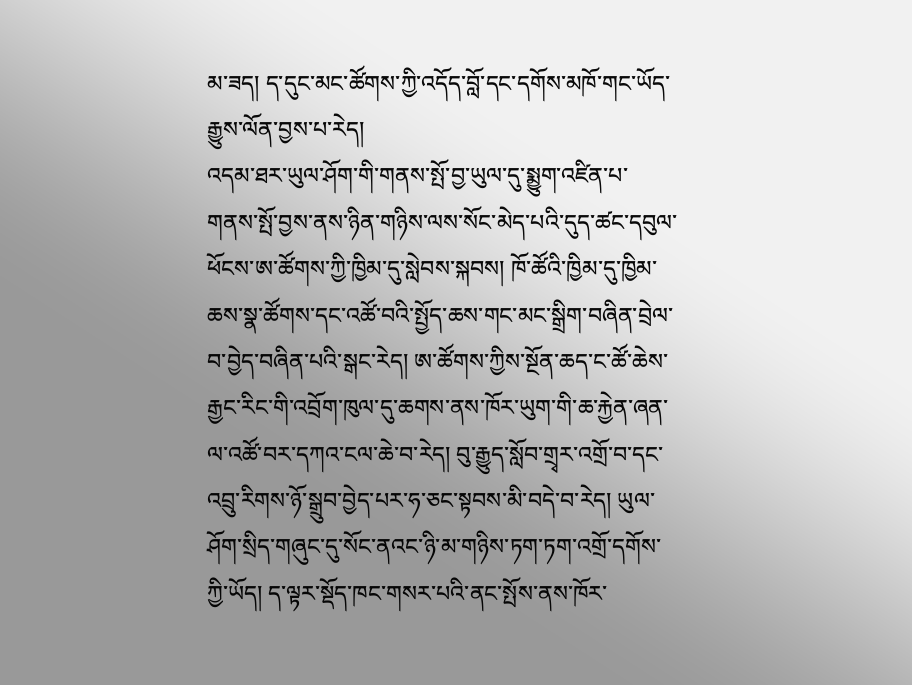མ་ཟད། ད་དུང་མང་ཚོགས་ཀྱི་འདོད་བློ་དང་དགོས་མཁོ་གང་ཡོད་རྒྱུས་ལོན་བྱས་པ་རེད།
འདམ་ཐར་ཡུལ་ཤོག་གི་གནས་སྤོ་བྱ་ཡུལ་དུ་སྨྱུག་འཛིན་པ་གནས་སྤོ་བྱས་ནས་ཉིན་གཉིས་ལས་སོང་མེད་པའི་དུད་ཚང་དབུལ་ཕོངས་ཨ་ཚོགས་ཀྱི་ཁྱིམ་དུ་སླེབས་སྐབས། ཁོ་ཚོའི་ཁྱིམ་དུ་ཁྱིམ་ཆས་སྣ་ཚོགས་དང་འཚོ་བའི་སྤྱོད་ཆས་གང་མང་སྒྲིག་བཞིན་བྲེལ་བ་བྱེད་བཞིན་པའི་སྒང་རེད། ཨ་ཚོགས་ཀྱིས་སྔོན་ཆད་ང་ཚོ་ཆེས་རྒྱང་རིང་གི་འབྲོག་ཁུལ་དུ་ཆགས་ནས་ཁོར་ཡུག་གི་ཆ་རྐྱེན་ཞན་ལ་འཚོ་བར་དཀའ་ངལ་ཆེ་བ་རེད། བུ་རྒྱུད་སློབ་གྲྭར་འགྲོ་བ་དང་འབྲུ་རིགས་ཉོ་སྒྲུབ་བྱེད་པར་ཧ་ཅང་སྟབས་མི་བདེ་བ་རེད། ཡུལ་ཤོག་སྲིད་གཞུང་དུ་སོང་ནའང་ཉི་མ་གཉིས་ཏག་ཏག་འགྲོ་དགོས་ཀྱི་ཡོད། ད་ལྟར་སྡོད་ཁང་གསར་པའི་ནང་སྤོས་ནས་ཁོར་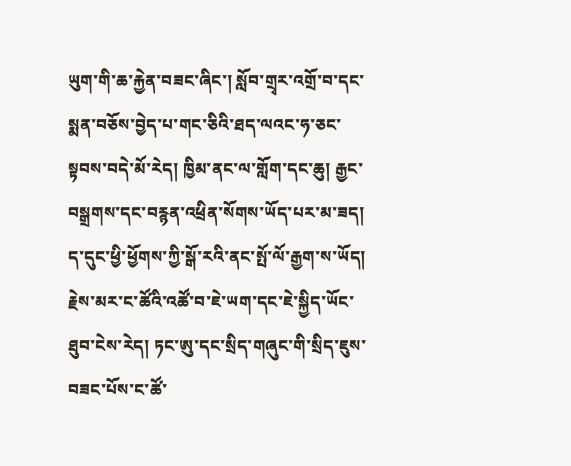ཡུག་གི་ཆ་རྐྱེན་བཟང་ཞིང་། སློབ་གྲྭར་འགྲོ་བ་དང་སྨན་བཅོས་བྱེད་པ་གང་ཅིའི་ཐད་ལའང་ཧ་ཅང་སྟབས་བདེ་མོ་རེད། ཁྱིམ་ནང་ལ་གློག་དང་ཆུ། རྒྱང་བསྒྲགས་དང་བརྙན་འཕྲིན་སོགས་ཡོད་པར་མ་ཟད། ད་དུང་ཕྱི་ཕྱོགས་ཀྱི་སྒོ་རའི་ནང་སྤོ་ལོ་རྒྱག་ས་ཡོད། རྗེས་མར་ང་ཚོའི་འཚོ་བ་ཇེ་ཡག་དང་ཇེ་སྐྱིད་ཡོང་ཐུབ་ངེས་རེད། ཏང་ཨུ་དང་སྲིད་གཞུང་གི་སྲིད་ཇུས་བཟང་པོས་ང་ཚོ་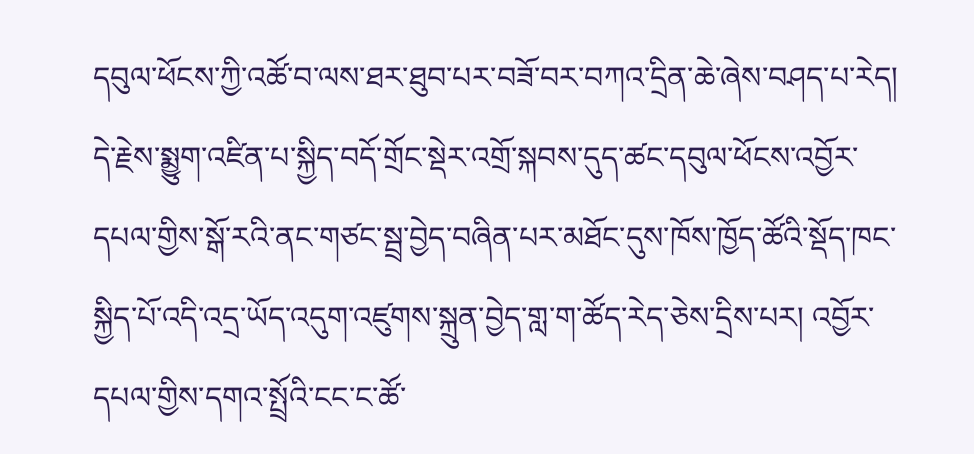དབུལ་ཕོངས་ཀྱི་འཚོ་བ་ལས་ཐར་ཐུབ་པར་བཟོ་བར་བཀའ་དྲིན་ཆེ་ཞེས་བཤད་པ་རེད།
དེ་རྗེས་སྨྱུག་འཛིན་པ་སྐྱིད་བདོ་གྲོང་སྡེར་འགྲོ་སྐབས་དུད་ཚང་དབུལ་ཕོངས་འབྱོར་དཔལ་གྱིས་སྒོ་རའི་ནང་གཙང་སྦྲ་བྱེད་བཞིན་པར་མཐོང་དུས་ཁོས་ཁྱོད་ཚོའི་སྡོད་ཁང་སྐྱིད་པོ་འདི་འདྲ་ཡོད་འདུག་འཛུགས་སྐྲུན་བྱེད་གླ་ག་ཚོད་རེད་ཅེས་དྲིས་པར། འབྱོར་དཔལ་གྱིས་དགའ་སྤྲོའི་ངང་ང་ཚོ་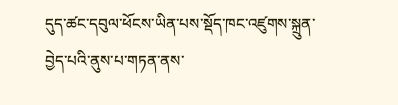དུད་ཚང་དབུལ་ཕོངས་ཡིན་པས་སྡོད་ཁང་འཛུགས་སྐྲུན་བྱེད་པའི་ནུས་པ་གཏན་ནས་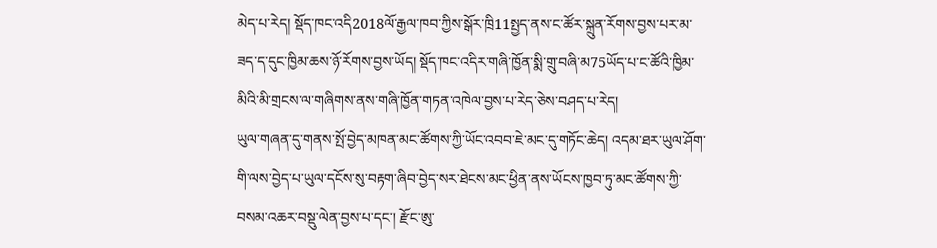མེད་པ་རེད། སྡོད་ཁང་འདི2018ལོ་རྒྱལ་ཁབ་ཀྱིས་སྒོར་ཁྲི11སྤྱད་ནས་ང་ཚོར་སྐྲུན་རོགས་བྱས་པར་མ་ཟད་ད་དུང་ཁྱིམ་ཆས་ཉོ་རོགས་བྱས་ཡོད། སྡོད་ཁང་འདིར་གཞི་ཁྱོན་སྨི་གྲུ་བཞི་མ75ཡོད་པ་ང་ཚོའི་ཁྱིམ་མིའི་མི་གྲངས་ལ་གཞིགས་ནས་གཞི་ཁྱོན་གཏན་འཁེལ་བྱས་པ་རེད་ཅེས་བཤད་པ་རེད།
ཡུལ་གཞན་དུ་གནས་སྤོ་བྱེད་མཁན་མང་ཚོགས་ཀྱི་ཡོང་འབབ་ཇེ་མང་དུ་གཏོང་ཆེད། འདམ་ཐར་ཡུལ་ཤོག་གི་ལས་བྱེད་པ་ཡུལ་དངོས་སུ་བརྟག་ཞིབ་བྱེད་སར་ཐེངས་མང་ཕྱིན་ནས་ཡོངས་ཁྱབ་ཏུ་མང་ཚོགས་ཀྱི་བསམ་འཆར་བསྡུ་ལེན་བྱས་པ་དང་། རྫོང་ཨུ་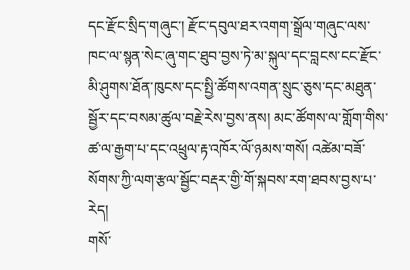དང་རྫོང་སྲིད་གཞུང་། རྫོང་དབུལ་ཐར་འགག་སྒྲོལ་གཞུང་ལས་ཁང་ལ་སྙན་སེང་ཞུ་གང་ཐུབ་བྱས་ཏེ་མ་སྐུལ་དང་བླངས་ངང་རྫོང་མི་ཤུགས་ཐོན་ཁུངས་དང་སྤྱི་ཚོགས་འགན་སྲུང་ཅུས་དང་མཐུན་སྦྱོར་དང་བསམ་ཚུལ་བརྗེ་རེས་བྱས་ནས། མང་ཚོགས་ལ་གློག་གིས་ཚ་ལ་རྒྱག་པ་དང་འཕྲུལ་རྟ་འཁོར་ལོ་ཉམས་གསོ། འཚེམ་བཟོ་སོགས་ཀྱི་ལག་རྩལ་སྦྱོང་བརྡར་གྱི་གོ་སྐབས་རག་ཐབས་བྱས་པ་རེད།
གསོ་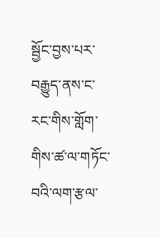སྦྱོང་བྱས་པར་བརྒྱུད་ནས་ང་རང་གིས་གློག་གིས་ཚ་ལ་གཏོང་བའི་ལག་རྩལ་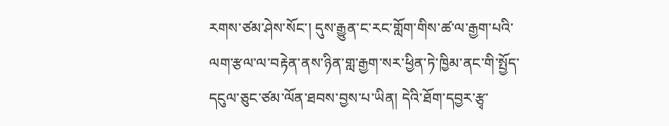རགས་ཙམ་ཤེས་སོང་། དུས་རྒྱུན་ང་རང་གློག་གིས་ཚ་ལ་རྒྱག་པའི་ལག་རྩལ་ལ་བརྟེན་ནས་ཉིན་གླ་རྒྱག་སར་ཕྱིན་ཏེ་ཁྱིམ་ནང་གི་སྤྱོད་དངུལ་ཅུང་ཙམ་ལོན་ཐབས་བྱས་པ་ཡིན། དེའི་ཐོག་དབྱར་རྩྭ་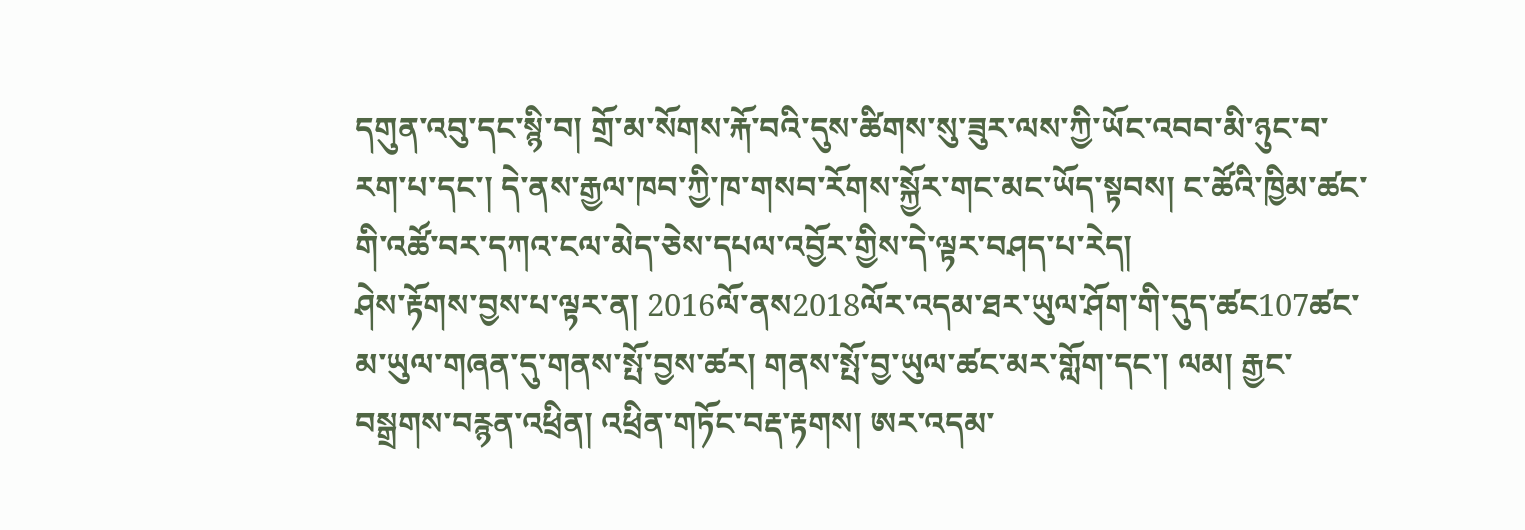དགུན་འབུ་དང་སྙི་བ། གྲོ་མ་སོགས་རྐོ་བའི་དུས་ཚིགས་སུ་ཟུར་ལས་ཀྱི་ཡོང་འབབ་མི་ཉུང་བ་རག་པ་དང་། དེ་ནས་རྒྱལ་ཁབ་ཀྱི་ཁ་གསབ་རོགས་སྐྱོར་གང་མང་ཡོད་སྟབས། ང་ཚོའི་ཁྱིམ་ཚང་གི་འཚོ་བར་དཀའ་ངལ་མེད་ཅེས་དཔལ་འབྱོར་གྱིས་དེ་ལྟར་བཤད་པ་རེད།
ཤེས་རྟོགས་བྱས་པ་ལྟར་ན། 2016ལོ་ནས2018ལོར་འདམ་ཐར་ཡུལ་ཤོག་གི་དུད་ཚང107ཚང་མ་ཡུལ་གཞན་དུ་གནས་སྤོ་བྱས་ཚར། གནས་སྤོ་བྱ་ཡུལ་ཚང་མར་གློག་དང་། ལམ། རྒྱང་བསྒྲགས་བརྙན་འཕྲིན། འཕྲིན་གཏོང་བརྡ་རྟགས། ཨར་འདམ་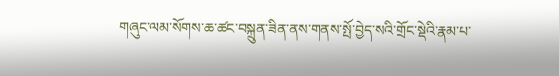གཞུང་ལམ་སོགས་ཆ་ཚང་བསྐྲུན་ཟིན་ནས་གནས་སྤོ་བྱེད་སའི་གྲོང་སྡེའི་རྣམ་པ་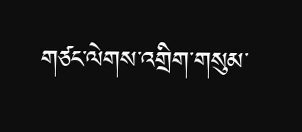གཙང་ལེགས་འགྲིག་གསུམ་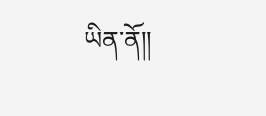ཡིན་ནོ།།